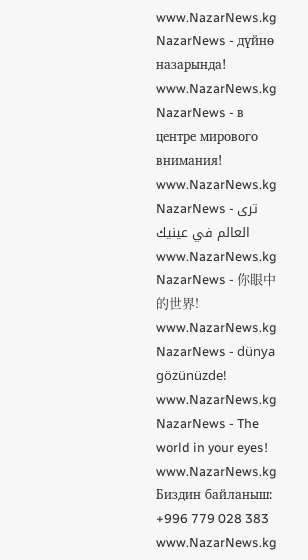www.NazarNews.kg NazarNews - дүйнө назарында! www.NazarNews.kg NazarNews - в центре мирового внимания! www.NazarNews.kg NazarNews - ترى العالم في عينيك www.NazarNews.kg NazarNews - 你眼中的世界! www.NazarNews.kg NazarNews - dünya gözünüzde! www.NazarNews.kg NazarNews - The world in your eyes! www.NazarNews.kg Биздин байланыш: +996 779 028 383 www.NazarNews.kg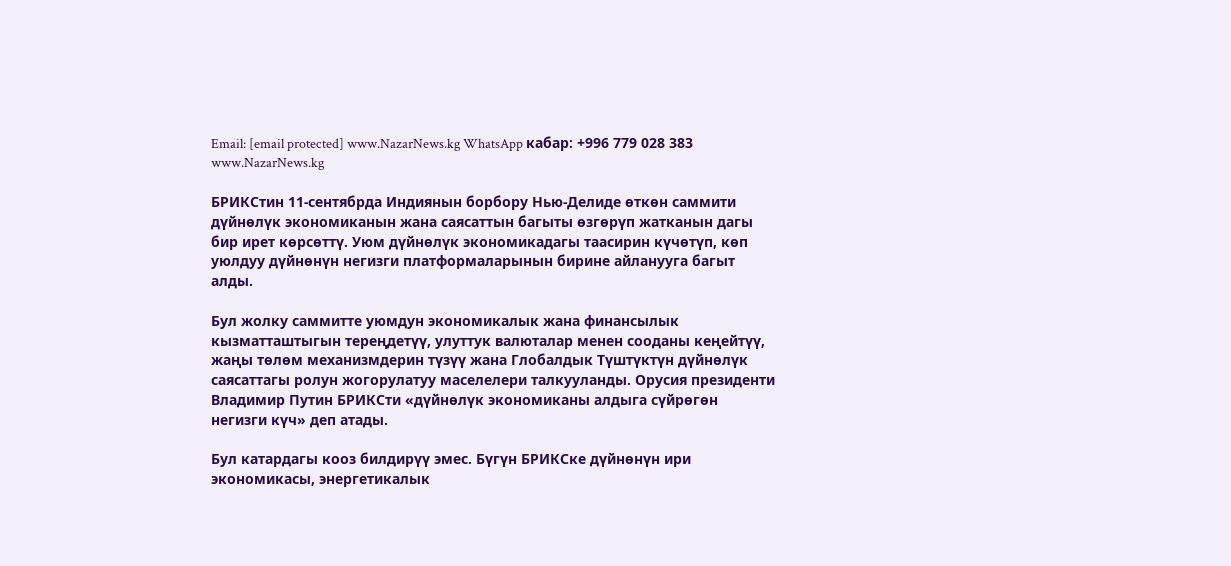Email: [email protected] www.NazarNews.kg WhatsApp кабар: +996 779 028 383 www.NazarNews.kg

БРИКСтин 11-сентябрда Индиянын борбору Нью-Делиде өткөн саммити дүйнөлүк экономиканын жана саясаттын багыты өзгөрүп жатканын дагы бир ирет көрсөттү. Уюм дүйнөлүк экономикадагы таасирин күчөтүп, көп уюлдуу дүйнөнүн негизги платформаларынын бирине айланууга багыт алды.

Бул жолку саммитте уюмдун экономикалык жана финансылык кызматташтыгын тереңдетүү, улуттук валюталар менен сооданы кеңейтүү, жаңы төлөм механизмдерин түзүү жана Глобалдык Түштүктүн дүйнөлүк саясаттагы ролун жогорулатуу маселелери талкууланды. Орусия президенти Владимир Путин БРИКСти «дүйнөлүк экономиканы алдыга сүйрөгөн негизги күч» деп атады.

Бул катардагы кооз билдирүү эмес. Бүгүн БРИКСке дүйнөнүн ири экономикасы, энергетикалык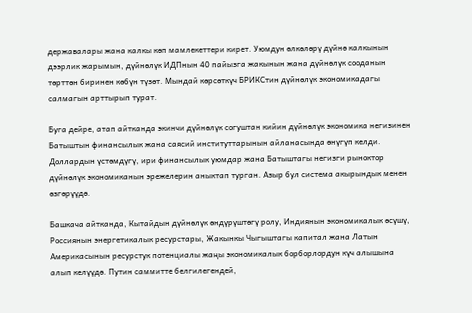державалары жана калкы көп мамлекеттери кирет. Уюмдун өлкөлөрү дүйнө калкынын дээрлик жарымын, дүйнөлүк ИДПнын 40 пайызга жакынын жана дүйнөлүк сооданын төрттөн биринен көбүн түзөт. Мындай көрсөткүч БРИКСтин дүйнөлүк экономикадагы салмагын арттырып турат.

Буга дейре, атап айтканда экинчи дүйнөлүк согуштан кийин дүйнөлүк экономика негизинен Батыштын финансылык жана саясий институттарынын айланасында өнүгүп келди. Доллардын үстөмдүгү, ири финансылык уюмдар жана Батыштагы негизги рыноктор дүйнөлүк экономиканын эрежелерин аныктап турган. Азыр бул система акырындык менен өзгөрүүдө.

Башкача айтканда, Кытайдын дүйнөлүк өндүрүштөгү ролу, Индиянын экономикалык өсүшү, Россиянын энергетикалык ресурстары, Жакынкы Чыгыштагы капитал жана Латын Америкасынын ресурстук потенциалы жаңы экономикалык борборлордун күч алышына алып келүүдө. Путин саммитте белгилегендей,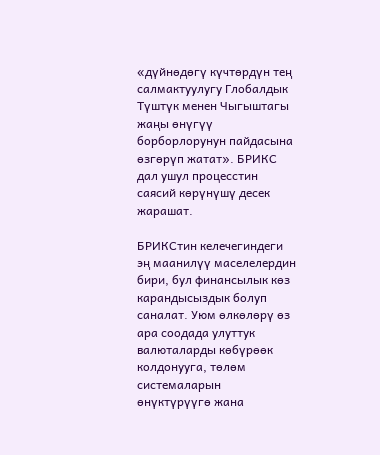«дүйнөдөгү күчтөрдүн тең салмактуулугу Глобалдык Түштүк менен Чыгыштагы жаңы өнүгүү борборлорунун пайдасына өзгөрүп жатат». БРИКС дал ушул процесстин саясий көрүнүшү десек жарашат.

БРИКСтин келечегиндеги эң маанилүү маселелердин бири, бул финансылык көз карандысыздык болуп саналат. Уюм өлкөлөрү өз ара соодада улуттук валюталарды көбүрөөк колдонууга, төлөм системаларын өнүктүрүүгө жана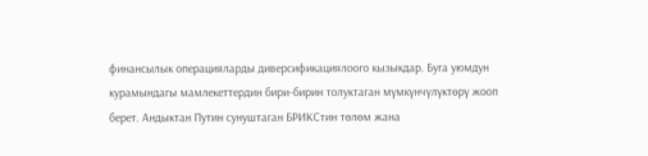финансылык операцияларды диверсификациялоого кызыкдар. Буга уюмдун курамындагы мамлекеттердин бири-бирин толуктаган мүмкүнчүлүктөрү жооп берет. Андыктан Путин сунуштаган БРИКСтин төлөм жана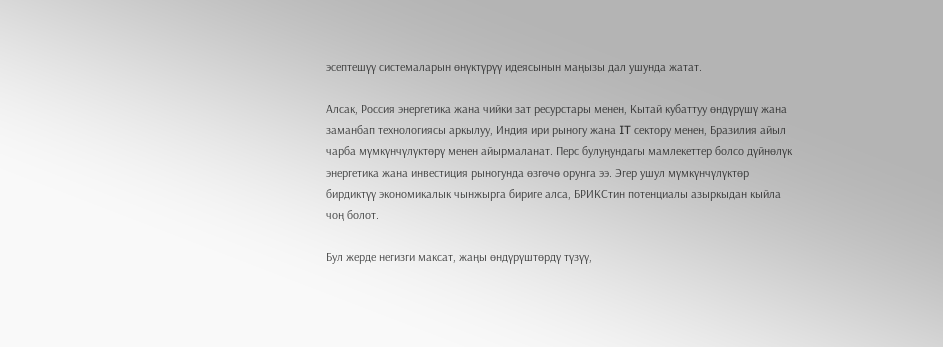эсептешүү системаларын өнүктүрүү идеясынын маңызы дал ушунда жатат.

Алсак, Россия энергетика жана чийки зат ресурстары менен, Кытай кубаттуу өндүрүшү жана заманбап технологиясы аркылуу, Индия ири рыногу жана IT сектору менен, Бразилия айыл чарба мүмкүнчүлүктөрү менен айырмаланат. Перс булуңундагы мамлекеттер болсо дүйнөлүк энергетика жана инвестиция рыногунда өзгөчө орунга ээ. Эгер ушул мүмкүнчүлүктөр бирдиктүү экономикалык чынжырга бириге алса, БРИКСтин потенциалы азыркыдан кыйла чоң болот.

Бул жерде негизги максат, жаңы өндүрүштөрдү түзүү,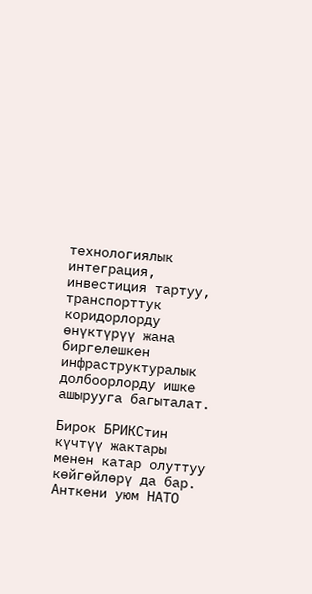технологиялык интеграция, инвестиция тартуу, транспорттук коридорлорду өнүктүрүү жана биргелешкен инфраструктуралык долбоорлорду ишке ашырууга багыталат.

Бирок БРИКСтин күчтүү жактары менен катар олуттуу көйгөйлөрү да бар. Анткени уюм НАТО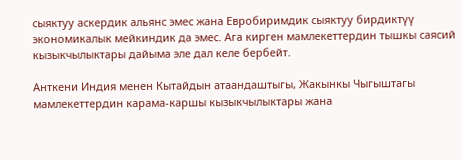сыяктуу аскердик альянс эмес жана Евробиримдик сыяктуу бирдиктүү экономикалык мейкиндик да эмес. Ага кирген мамлекеттердин тышкы саясий кызыкчылыктары дайыма эле дал келе бербейт.

Анткени Индия менен Кытайдын атаандаштыгы, Жакынкы Чыгыштагы мамлекеттердин карама-каршы кызыкчылыктары жана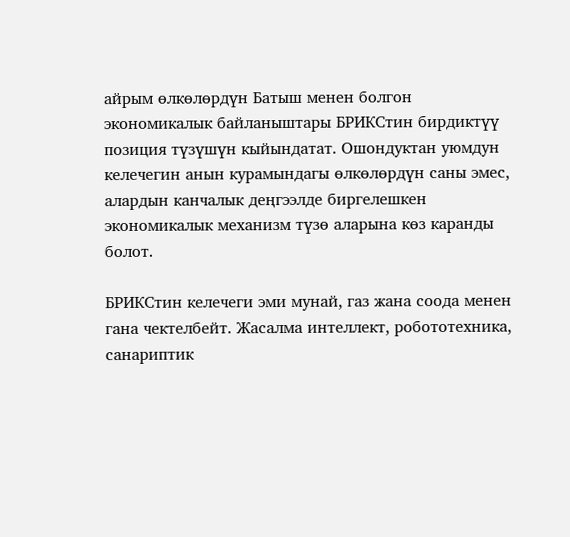айрым өлкөлөрдүн Батыш менен болгон экономикалык байланыштары БРИКСтин бирдиктүү позиция түзүшүн кыйындатат. Ошондуктан уюмдун келечегин анын курамындагы өлкөлөрдүн саны эмес, алардын канчалык деңгээлде биргелешкен экономикалык механизм түзө аларына көз каранды болот.

БРИКСтин келечеги эми мунай, газ жана соода менен гана чектелбейт. Жасалма интеллект, робототехника, санариптик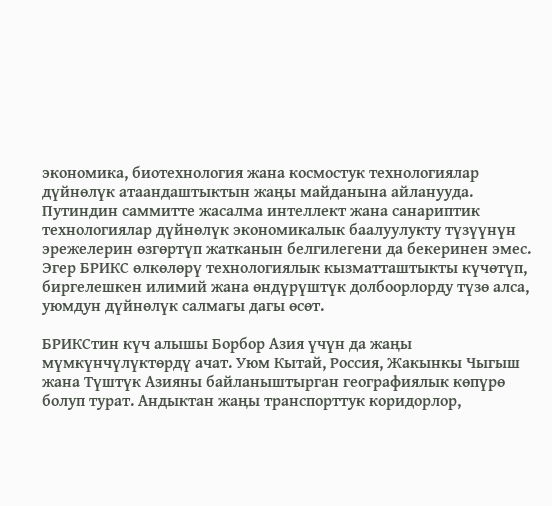экономика, биотехнология жана космостук технологиялар дүйнөлүк атаандаштыктын жаңы майданына айланууда. Путиндин саммитте жасалма интеллект жана санариптик технологиялар дүйнөлүк экономикалык баалуулукту түзүүнүн эрежелерин өзгөртүп жатканын белгилегени да бекеринен эмес. Эгер БРИКС өлкөлөрү технологиялык кызматташтыкты күчөтүп, биргелешкен илимий жана өндүрүштүк долбоорлорду түзө алса, уюмдун дүйнөлүк салмагы дагы өсөт.

БРИКСтин күч алышы Борбор Азия үчүн да жаңы мүмкүнчүлүктөрдү ачат. Уюм Кытай, Россия, Жакынкы Чыгыш жана Түштүк Азияны байланыштырган географиялык көпүрө болуп турат. Андыктан жаңы транспорттук коридорлор,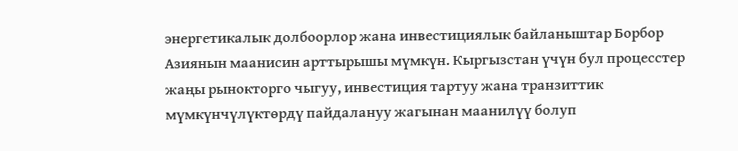энергетикалык долбоорлор жана инвестициялык байланыштар Борбор Азиянын маанисин арттырышы мүмкүн. Кыргызстан үчүн бул процесстер жаңы рынокторго чыгуу, инвестиция тартуу жана транзиттик мүмкүнчүлүктөрдү пайдалануу жагынан маанилүү болуп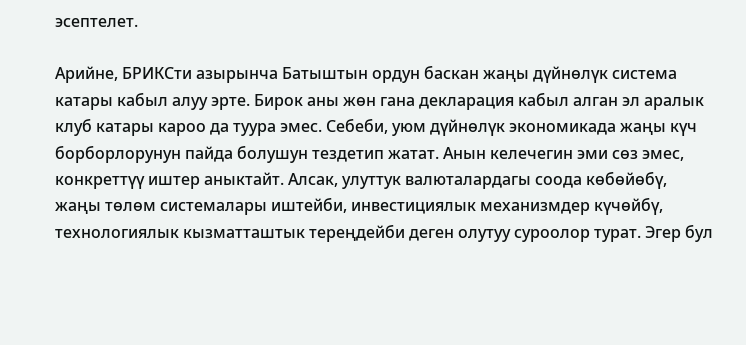эсептелет.

Арийне, БРИКСти азырынча Батыштын ордун баскан жаңы дүйнөлүк система катары кабыл алуу эрте. Бирок аны жөн гана декларация кабыл алган эл аралык клуб катары кароо да туура эмес. Себеби, уюм дүйнөлүк экономикада жаңы күч борборлорунун пайда болушун тездетип жатат. Анын келечегин эми сөз эмес, конкреттүү иштер аныктайт. Алсак, улуттук валюталардагы соода көбөйөбү, жаңы төлөм системалары иштейби, инвестициялык механизмдер күчөйбү, технологиялык кызматташтык тереңдейби деген олутуу суроолор турат. Эгер бул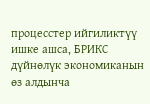процесстер ийгиликтүү ишке ашса, БРИКС дүйнөлүк экономиканын өз алдынча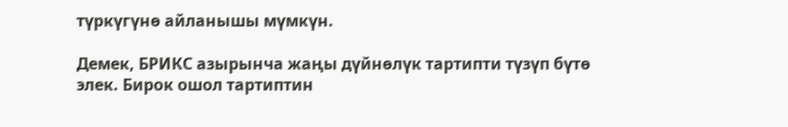түркүгүнө айланышы мүмкүн.

Демек, БРИКС азырынча жаңы дүйнөлүк тартипти түзүп бүтө элек. Бирок ошол тартиптин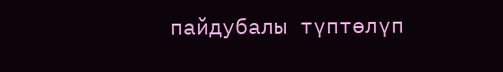пайдубалы түптөлүп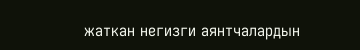жаткан негизги аянтчалардын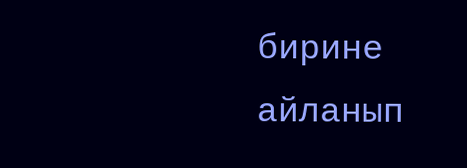бирине айланып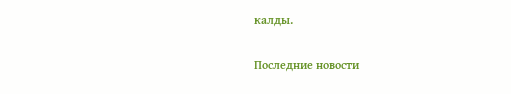калды.

Последние новости